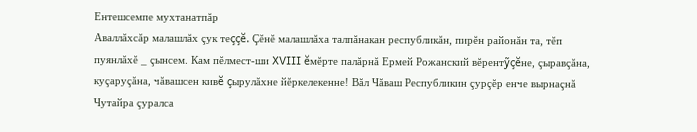Ентешсемпе мухтанатпăр
Аваллăхсăр малашлăх çук теççĕ. Çĕнĕ малашлăха талпăнакан республикăн, пирĕн районăн та, тĕп пуянлăхĕ _ çынсем. Кам пĕлмест-ши XVIII ĕмĕрте палăрнă Ермей Рожанский вĕрентỹçĕне, çыравçăна, куçаруçăна, чăвашсен кивĕ çырулăхне йĕркелекенне! Вăл Чăваш Республикин çурçĕр енче вырнаçнă Чутайра çуралса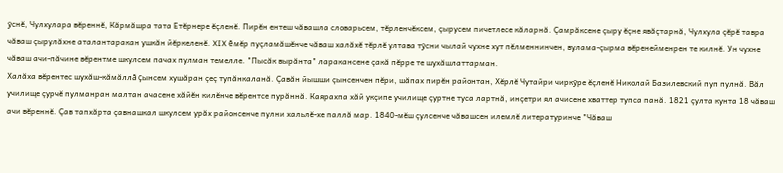ỹснĕ, Чулхулара вĕреннĕ, Кăрмăшра тата Етĕрнере ĕçленĕ. Пирĕн ентеш чăвашла словарьсем, тĕрленчĕксем, çырусем пичетлесе кăларнă. Çамрăксене çыру ĕçне явăçтарнă, Чулхула çĕрĕ тавра чăваш çырулăхне аталантаракан ушкăн йĕркеленĕ. XIX ĕмĕр пуçламăшĕнче чăваш халăхĕ тĕрлĕ ултава тỹсни чылай чухне хут пĕлменнинчен, вулама-çырма вĕренейменрен те килнĕ. Ун чухне чăваш ачи-пăчине вĕрентме шкулсем пачах пулман темелле. "Пысăк вырăнта" ларакансене çакă пĕрре те шухăшлаттарман.
Халăха вĕрентес шухăш-кăмăллă çынсем хушăран çеç тупăнкаланă. Çавăн йышши çынсенчен пĕри, шăпах пирĕн районтан, Хĕрлĕ Чутайри чиркỹре ĕçленĕ Николай Базилевский пуп пулнă. Вăл училище çурчĕ пулманран малтан ачасене хăйĕн килĕнче вĕрентсе пурăннă. Каярахпа хăй укçипе училище çуртне туса лартнă, инçетри ял ачисене хваттер тупса панă. 1821 çулта кунта 18 чăваш ачи вĕреннĕ. Çав тапхăрта çавнашкал шкулсем урăх районсенче пулни хальлĕ-хе паллă мар. 1840-мĕш çулсенче чăвашсен илемлĕ литературинче "Чăваш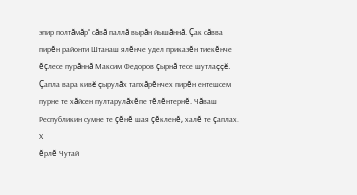эпир полтăмăр" сăвă паллă вырăн йышăннă. Çак сăвва пирĕн районти Штанаш ялĕнче удел приказĕн тиекĕнче ĕçлесе пурăннă Максим Федоров çырнă тесе шутлаççĕ. Çапла вара кивĕ çырулăх тапхăрĕнчех пирĕн ентешсем пурне те хăйсен пултарулăхĕпе тĕлĕнтернĕ. Чăваш Республикин сумне те çĕнĕ шая çĕкленĕ, халĕ те çаплах. Х
ĕрлĕ Чутай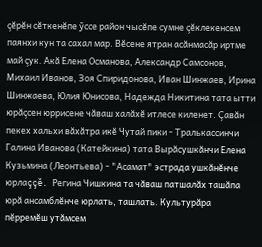çĕрĕн сĕткенĕпе ỹссе район чысĕпе сумне çĕклекенсем паянхи кун та сахал мар. Вĕсене ятран асăнмасăр иртме май çук. Акă Елена Османова, Александр Самсонов, Михаил Иванов, Зоя Спиридонова, Иван Шинжаев, Ирина Шинжаева, Юлия Юнисова, Надежда Никитина тата ытти юрăçсен юррисене чăваш халăхĕ итлесе киленет. Çавăн пекех хальхи вăхăтра икĕ Чутай пики - Тралькассинчи Галина Иванова (Катейкина) тата Вырăсушкăнчи Елена Кузьмина (Леонтьева) - "Асамат" эстрада ушкăнĕнче юрлаççĕ. Регина Чишкина та чăваш патшалăх ташăпа юрă ансамблĕнче юрлать, ташлать. Культурăра пĕрремĕш утăмсем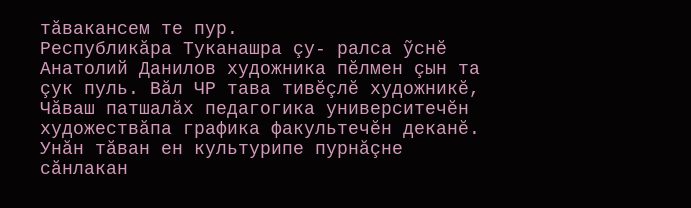тăвакансем те пур.
Республикăра Туканашра çу- ралса ỹснĕ Анатолий Данилов художника пĕлмен çын та çук пуль. Вăл ЧР тава тивĕçлĕ художникĕ, Чăваш патшалăх педагогика университечĕн художествăпа графика факультечĕн деканĕ. Унăн тăван ен культурипе пурнăçне сăнлакан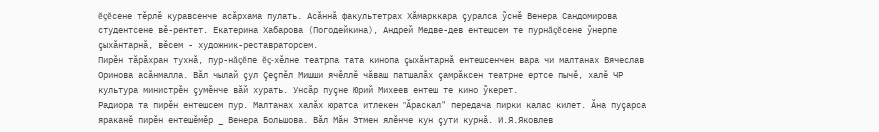ĕçĕсене тĕрлĕ куравсенче асăрхама пулать. Асăннă факультетрах Хăмарккара çуралса ỹснĕ Венера Сандомирова студентсене вĕ-рентет. Екатерина Хабарова (Погодейкина), Андрей Медве-дев ентешсем те пурнăçĕсене ỹнерпе çыхăнтарнă, вĕсем - художник-реставраторсем.
Пирĕн тăрăхран тухнă, пур-нăçĕпе ĕç-хĕлне театрпа тата кинопа çыхăнтарнă ентешсенчен вара чи малтанах Вячеслав Оринова асăнмалла. Вăл чылай çул Çеçпĕл Мишши ячĕллĕ чăваш патшалăх çамрăксен театрне ертсе пычĕ, халĕ ЧР культура министрĕн çумĕнче вăй хурать. Унсăр пуçне Юрий Михеев ентеш те кино ỹкерет.
Радиора та пирĕн ентешсем пур. Малтанах халăх юратса итлекен "Ăраскал" передача пирки калас килет. Ăна пуçарса яраканĕ пирĕн ентешĕмĕр _ Венера Большова. Вăл Мăн Этмен ялĕнче кун çути курнă. И.Я.Яковлев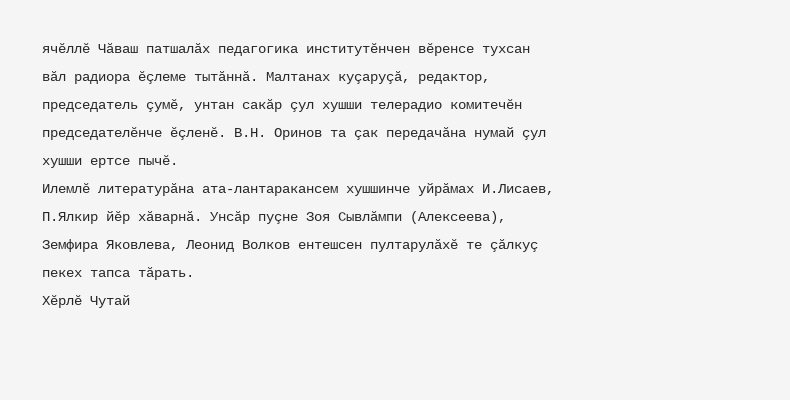ячĕллĕ Чăваш патшалăх педагогика институтĕнчен вĕренсе тухсан вăл радиора ĕçлеме тытăннă. Малтанах куçаруçă, редактор, председатель çумĕ, унтан сакăр çул хушши телерадио комитечĕн председателĕнче ĕçленĕ. В.Н. Оринов та çак передачăна нумай çул хушши ертсе пычĕ.
Илемлĕ литературăна ата-лантаракансем хушшинче уйрăмах И.Лисаев, П.Ялкир йĕр хăварнă. Унсăр пуçне Зоя Сывлăмпи (Алексеева), Земфира Яковлева, Леонид Волков ентешсен пултарулăхĕ те çăлкуç пекех тапса тăрать.
Хĕрлĕ Чутай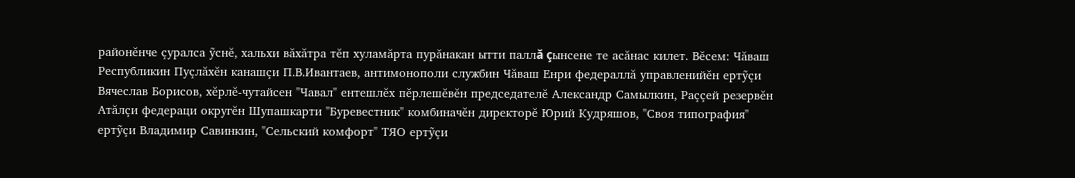районĕнче çуралса ỹснĕ, хальхи вăхăтра тĕп хуламăрта пурăнакан ытти паллă çынсене те асăнас килет. Вĕсем: Чăваш Республикин Пуçлăхĕн канашçи П.В.Ивантаев, антимонополи службин Чăваш Енри федераллă управленийĕн ертỹçи Вячеслав Борисов, хĕрлĕ-чутайсен "Чавал" ентешлĕх пĕрлешĕвĕн председателĕ Александр Самылкин, Раççей резервĕн Атăлçи федераци округĕн Шупашкарти "Буревестник" комбиначĕн директорĕ Юрий Кудряшов, "Своя типография" ертỹçи Владимир Савинкин, "Сельский комфорт" ТЯО ертỹçи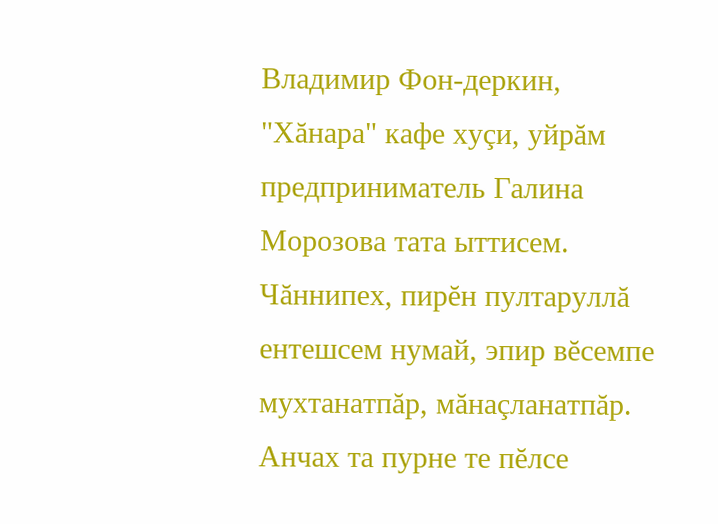Владимир Фон-деркин, "Хăнара" кафе хуçи, уйрăм предприниматель Галина Морозова тата ыттисем.
Чăннипех, пирĕн пултаруллă ентешсем нумай, эпир вĕсемпе мухтанатпăр, мăнаçланатпăр. Анчах та пурне те пĕлсе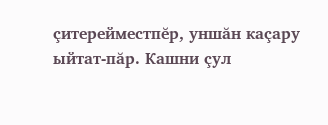çитерейместпĕр, уншăн каçару ыйтат-пăр. Кашни çул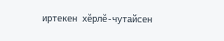иртекен хĕрлĕ-чутайсен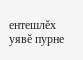ентешлĕх уявĕ пурне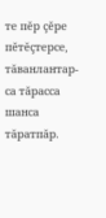те пĕр çĕре пĕтĕçтерсе, тăванлантар-са тăрасса шанса тăратпăр.